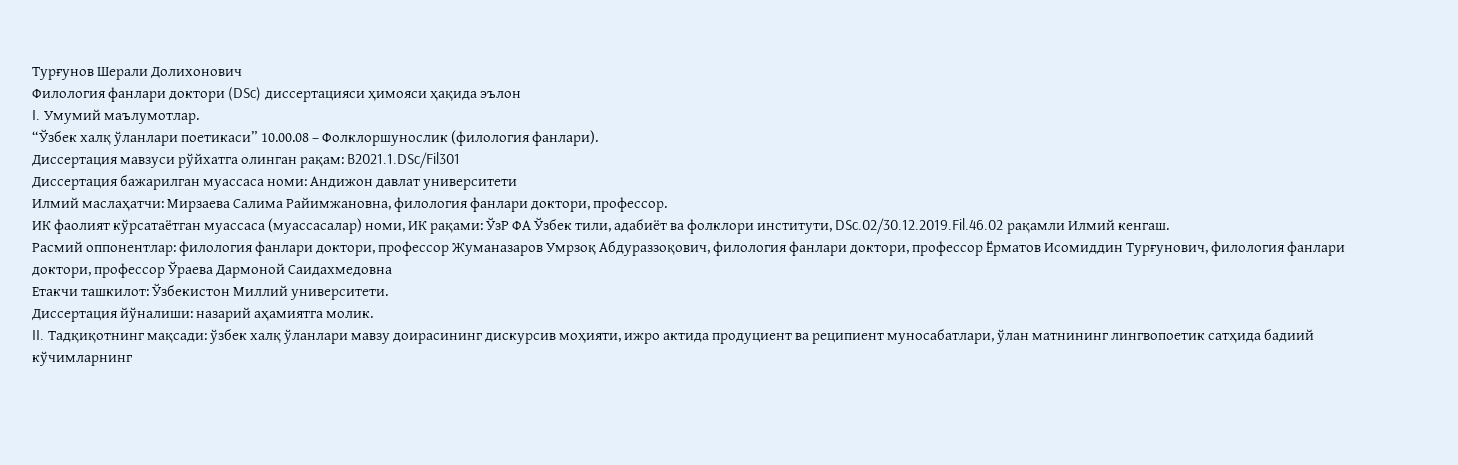Турғунов Шерали Долихонович
Филология фанлари доктори (DSc) диссертацияси ҳимояси ҳақида эълон
I. Умумий маълумотлар.
“Ўзбек халқ ўланлари поетикаси” 10.00.08 – Фолклоршунослик (филология фанлари).
Диссертация мавзуси рўйхатга олинган рақам: B2021.1.DSc/Fil301
Диссертация бажарилган муассаса номи: Андижон давлат университети
Илмий маслаҳатчи: Мирзаева Салима Райимжановна, филология фанлари доктори, профессор.
ИК фаолият кўрсатаётган муассаса (муассасалар) номи, ИК рақами: ЎзР ФА Ўзбек тили, адабиёт ва фолклори институти, DSc.02/30.12.2019.Fil.46.02 рақамли Илмий кенгаш.
Расмий оппонентлар: филология фанлари доктори, профессор Жуманазаров Умрзоқ Абдураззоқович, филология фанлари доктори, профессор Ёрматов Исомиддин Турғунович, филология фанлари доктори, профессор Ўраева Дармоной Саидахмедовна
Етакчи ташкилот: Ўзбекистон Миллий университети.
Диссертация йўналиши: назарий аҳамиятга молик.
II. Тадқиқотнинг мақсади: ўзбек халқ ўланлари мавзу доирасининг дискурсив моҳияти, ижро актида продуциент ва реципиент муносабатлари, ўлан матнининг лингвопоетик сатҳида бадиий кўчимларнинг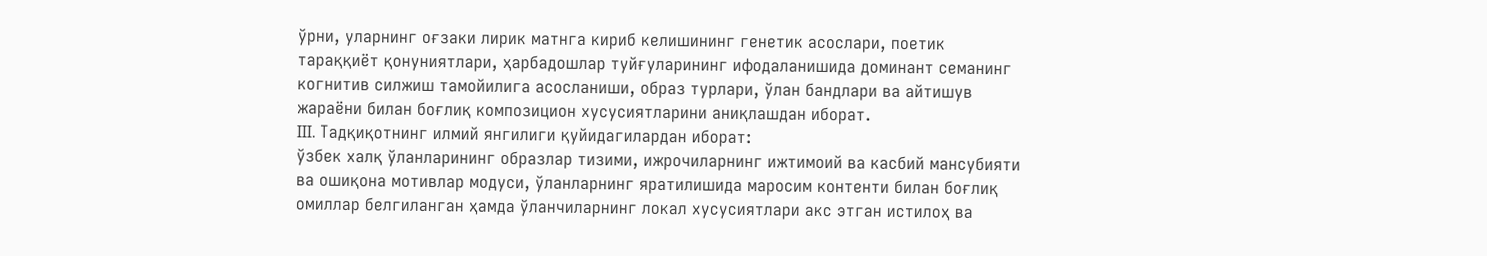ўрни, уларнинг оғзаки лирик матнга кириб келишининг генетик асослари, поетик тараққиёт қонуниятлари, ҳарбадошлар туйғуларининг ифодаланишида доминант семанинг когнитив силжиш тамойилига асосланиши, образ турлари, ўлан бандлари ва айтишув жараёни билан боғлиқ композицион хусусиятларини аниқлашдан иборат.
III. Тадқиқотнинг илмий янгилиги қуйидагилардан иборат:
ўзбек халқ ўланларининг образлар тизими, ижрочиларнинг ижтимоий ва касбий мансубияти ва ошиқона мотивлар модуси, ўланларнинг яратилишида маросим контенти билан боғлиқ омиллар белгиланган ҳамда ўланчиларнинг локал хусусиятлари акс этган истилоҳ ва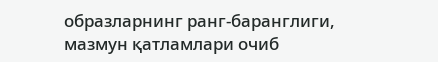образларнинг ранг-баранглиги, мазмун қатламлари очиб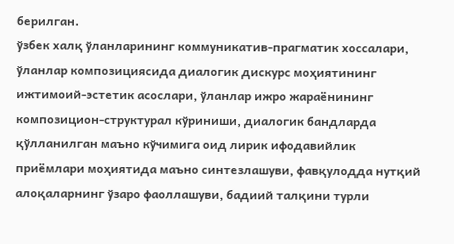берилган.
ўзбек халқ ўланларининг коммуникатив-прагматик хоссалари, ўланлар композициясида диалогик дискурс моҳиятининг ижтимоий-эстетик асослари, ўланлар ижро жараёнининг композицион-структурал кўриниши, диалогик бандларда қўлланилган маъно кўчимига оид лирик ифодавийлик приёмлари моҳиятида маъно синтезлашуви, фавқулодда нутқий алоқаларнинг ўзаро фаоллашуви, бадиий талқини турли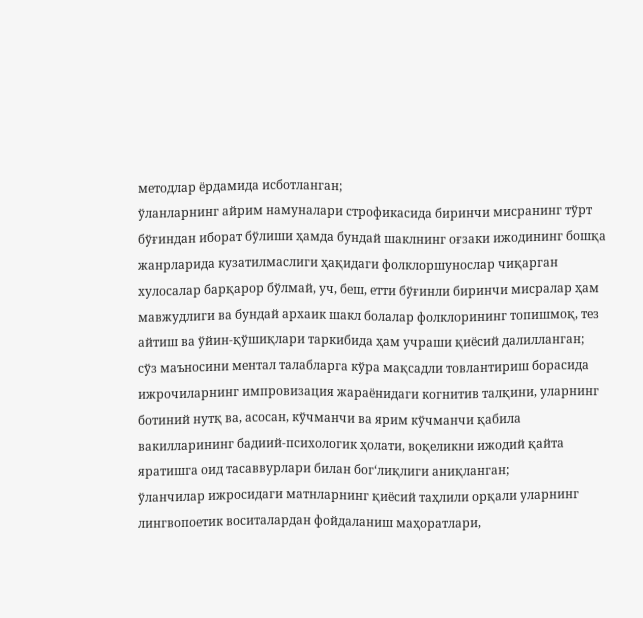методлар ёрдамида исботланган;
ўланларнинг айрим намуналари строфикасида биринчи мисранинг тўрт бўғиндан иборат бўлиши ҳамда бундай шаклнинг оғзаки ижодининг бошқа жанрларида кузатилмаслиги ҳақидаги фолклоршунослар чиқарган хулосалар барқарор бўлмай, уч, беш, етти бўғинли биринчи мисралар ҳам мавжудлиги ва бундай архаик шакл болалар фолклорининг топишмоқ, тез айтиш ва ўйин-қўшиқлари таркибида ҳам учраши қиёсий далилланган;
сўз маъносини ментал талабларга кўра мақсадли товлантириш борасида ижрочиларнинг импровизация жараёнидаги когнитив талқини, уларнинг ботиний нутқ ва, асосан, кўчманчи ва ярим кўчманчи қабила вакилларининг бадиий-психологик ҳолати, воқеликни ижодий қайта яратишга оид тасаввурлари билан богʻлиқлиги аниқланган;
ўланчилар ижросидаги матнларнинг қиёсий таҳлили орқали уларнинг лингвопоетик воситалардан фойдаланиш маҳоратлари,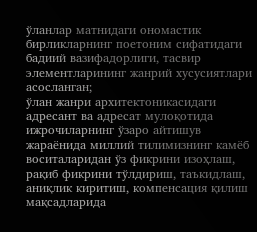ўланлар матнидаги ономастик бирликларнинг поетоним сифатидаги бадиий вазифадорлиги, тасвир элементларининг жанрий хусусиятлари асосланган;
ўлан жанри архитектоникасидаги адресант ва адресат мулоқотида ижрочиларнинг ўзаро айтишув жараёнида миллий тилимизнинг камёб воситаларидан ўз фикрини изоҳлаш, рақиб фикрини тўлдириш, таъкидлаш, аниқлик киритиш, компенсация қилиш мақсадларида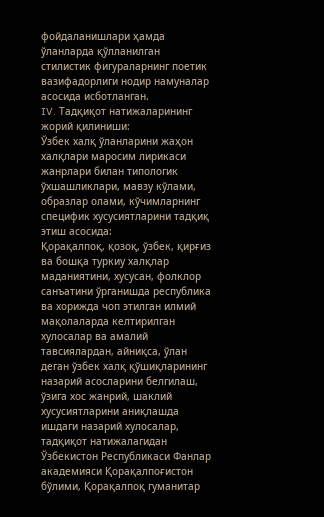фойдаланишлари ҳамда ўланларда қўлланилган стилистик фигураларнинг поетик вазифадорлиги нодир намуналар асосида исботланган.
IV. Тадқиқот натижаларининг жорий қилиниши:
Ўзбек халқ ўланларини жаҳон халқлари маросим лирикаси жанрлари билан типологик ўхшашликлари, мавзу кўлами, образлар олами, кўчимларнинг специфик хусусиятларини тадқиқ этиш асосида:
Қорақалпоқ, қозоқ, ўзбек, қирғиз ва бошқа туркиу халқлар маданиятини, хусусан, фолклор санъатини ўрганишда республика ва хорижда чоп этилган илмий мақолаларда келтирилган хулосалар ва амалий тавсиялардан, айниқса, ўлан деган ўзбек халқ қўшиқларининг назарий асосларини белгилаш, ўзига хос жанрий, шаклий хусусиятларини аниқлашда ишдаги назарий хулосалар, тадқиқот натижалагидан Ўзбекистон Республикаси Фанлар академияси Қорақалпоғистон бўлими, Қорақалпоқ гуманитар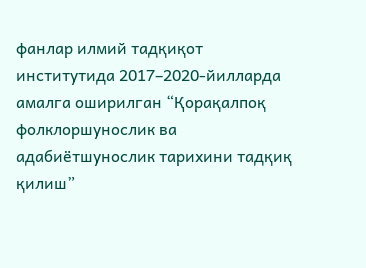фанлар илмий тадқиқот институтида 2017–2020-йилларда амалга оширилган “Қорақалпоқ фолклоршунослик ва адабиётшунослик тарихини тадқиқ қилиш”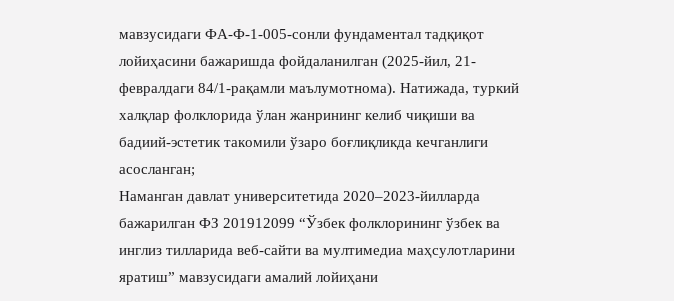мавзусидаги ФА-Ф-1-005-сонли фундаментал тадқиқот лойиҳасини бажаришда фойдаланилган (2025-йил, 21-февралдаги 84/1-рақамли маълумотнома). Натижада, туркий халқлар фолклорида ўлан жанрининг келиб чиқиши ва бадиий-эстетик такомили ўзаро боғлиқликда кечганлиги асосланган;
Наманган давлат университетида 2020–2023-йилларда бажарилган ФЗ 201912099 “Ўзбек фолклорининг ўзбек ва инглиз тилларида веб-сайти ва мултимедиа маҳсулотларини яратиш” мавзусидаги амалий лойиҳани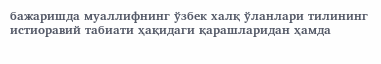бажаришда муаллифнинг ўзбек халқ ўланлари тилининг истиоравий табиати ҳақидаги қарашларидан ҳамда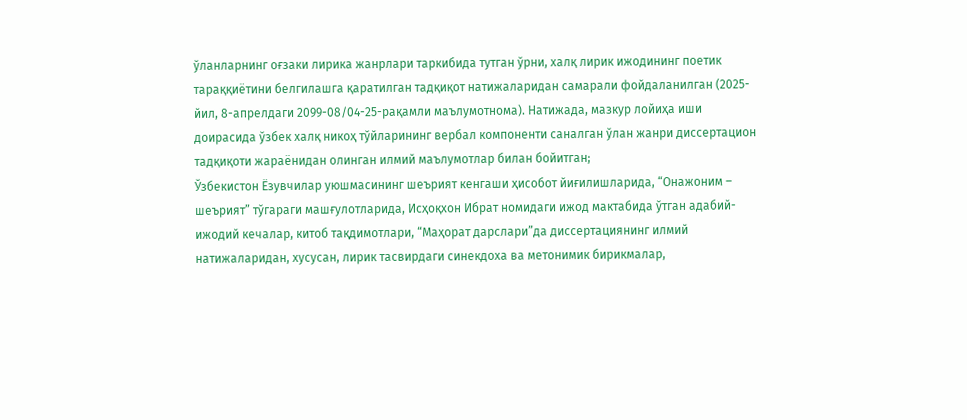ўланларнинг оғзаки лирика жанрлари таркибида тутган ўрни, халқ лирик ижодининг поетик тараққиётини белгилашга қаратилган тадқиқот натижаларидан самарали фойдаланилган (2025-йил, 8-апрелдаги 2099-08/04-25-рақамли маълумотнома). Натижада, мазкур лойиҳа иши доирасида ўзбек халқ никоҳ тўйларининг вербал компоненти саналган ўлан жанри диссертацион тадқиқоти жараёнидан олинган илмий маълумотлар билан бойитган;
Ўзбекистон Ёзувчилар уюшмасининг шеърият кенгаши ҳисобот йиғилишларида, “Онажоним – шеърият” тўгараги машғулотларида, Исҳоқхон Ибрат номидаги ижод мактабида ўтган адабий-ижодий кечалар, китоб тақдимотлари, “Маҳорат дарслари”да диссертациянинг илмий натижаларидан, хусусан, лирик тасвирдаги синекдоха ва метонимик бирикмалар,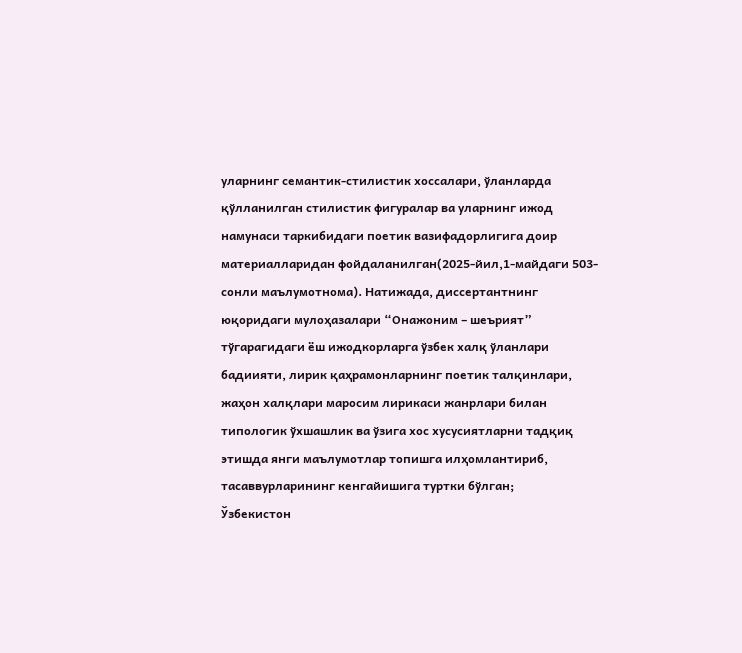уларнинг семантик-стилистик хоссалари, ўланларда қўлланилган стилистик фигуралар ва уларнинг ижод намунаси таркибидаги поетик вазифадорлигига доир материалларидан фойдаланилган(2025-йил,1-майдаги 503-сонли маълумотнома). Натижада, диссертантнинг юқоридаги мулоҳазалари “Онажоним – шеърият” тўгарагидаги ёш ижодкорларга ўзбек халқ ўланлари бадиияти, лирик қаҳрамонларнинг поетик талқинлари, жаҳон халқлари маросим лирикаси жанрлари билан типологик ўхшашлик ва ўзига хос хусусиятларни тадқиқ этишда янги маълумотлар топишга илҳомлантириб, тасаввурларининг кенгайишига туртки бўлган;
Ўзбекистон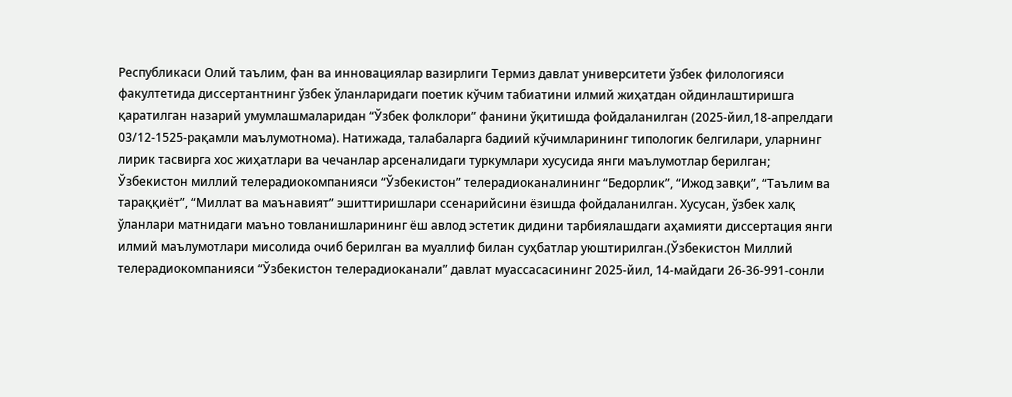Республикаси Олий таълим, фан ва инновациялар вазирлиги Термиз давлат университети ўзбек филологияси факултетида диссертантнинг ўзбек ўланларидаги поетик кўчим табиатини илмий жиҳатдан ойдинлаштиришга қаратилган назарий умумлашмаларидан “Ўзбек фолклори” фанини ўқитишда фойдаланилган (2025-йил,18-апрелдаги 03/12-1525-рақамли маълумотнома). Натижада, талабаларга бадиий кўчимларининг типологик белгилари, уларнинг лирик тасвирга хос жиҳатлари ва чечанлар арсеналидаги туркумлари хусусида янги маълумотлар берилган;
Ўзбекистон миллий телерадиокомпанияси “Ўзбекистон” телерадиоканалининг “Бедорлик”, “Ижод завқи”, “Таълим ва тараққиёт”, “Миллат ва маънавият” эшиттиришлари ссенарийсини ёзишда фойдаланилган. Хусусан, ўзбек халқ ўланлари матнидаги маъно товланишларининг ёш авлод эстетик дидини тарбиялашдаги аҳамияти диссертация янги илмий маълумотлари мисолида очиб берилган ва муаллиф билан суҳбатлар уюштирилган.(Ўзбекистон Миллий телерадиокомпанияси “Ўзбекистон телерадиоканали” давлат муассасасининг 2025-йил, 14-майдаги 26-36-991-сонли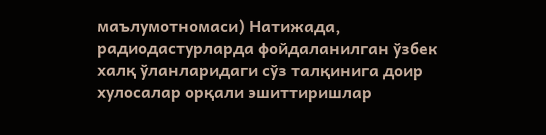маълумотномаси) Натижада, радиодастурларда фойдаланилган ўзбек халқ ўланларидаги сўз талқинига доир хулосалар орқали эшиттиришлар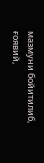мазмуни бойитилиб, ғоявий,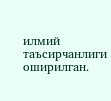илмий таъсирчанлиги оширилган.